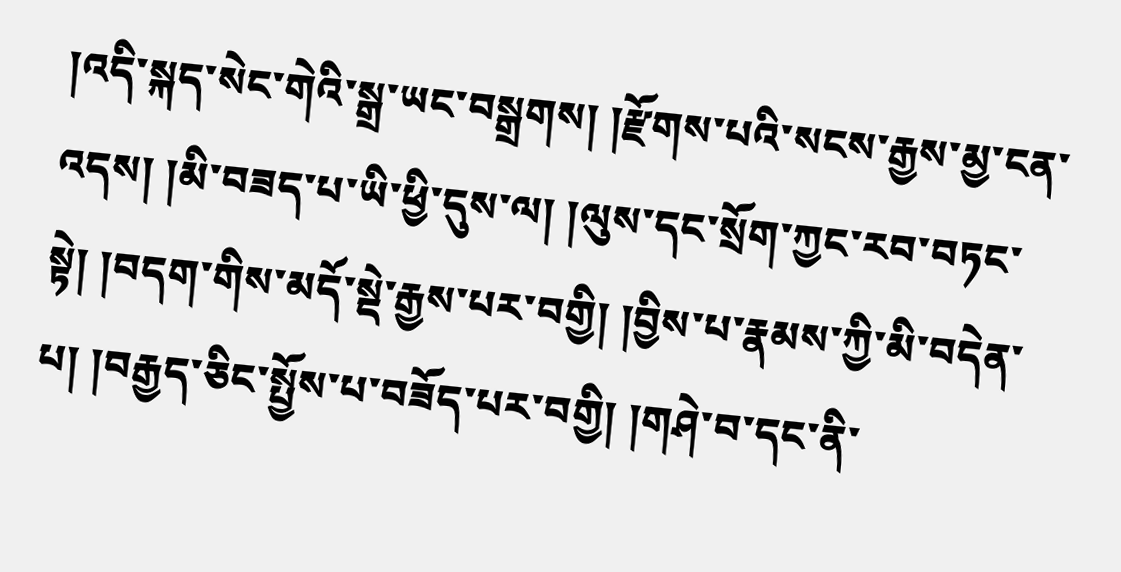།འདི་སྐད་སེང་གེའི་སྒྲ་ཡང་བསྒྲགས། །རྫོགས་པའི་སངས་རྒྱས་མྱ་ངན་འདས། །མི་བཟད་པ་ཡི་ཕྱི་དུས་ལ། །ལུས་དང་སྲོག་ཀྱང་རབ་བཏང་སྟེ། །བདག་གིས་མདོ་སྡེ་རྒྱས་པར་བགྱི། །བྱིས་པ་རྣམས་ཀྱི་མི་བདེན་པ། །བརྒྱད་ཅིང་སྤྱོས་པ་བཟོད་པར་བགྱི། །གཤེ་བ་དང་ནི་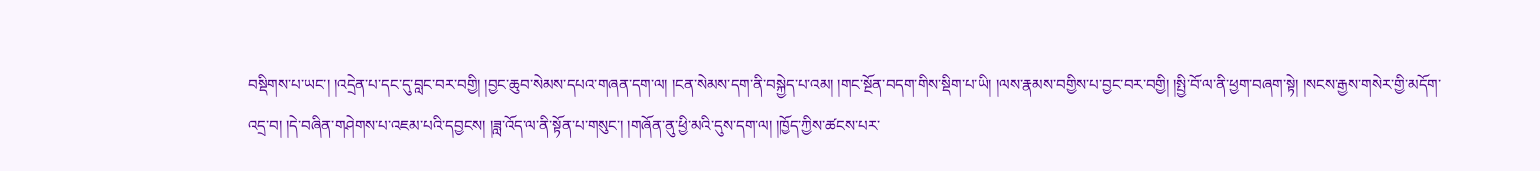བསྡིགས་པ་ཡང་། །འདྲེན་པ་དང་དུ་བླང་བར་བགྱི། །བྱང་ཆུབ་སེམས་དཔའ་གཞན་དག་ལ། །ངན་སེམས་དག་ནི་བསྐྱེད་པ་འམ། །གང་སྔོན་བདག་གིས་སྡིག་པ་ཡི། །ལས་རྣམས་བགྱིས་པ་བྱང་བར་བགྱི། །སྤྱི་བོ་ལ་ནི་ཕྱག་བཞག་སྟེ། །སངས་རྒྱས་གསེར་གྱི་མདོག་འདྲ་བ། །དེ་བཞིན་གཤེགས་པ་འཇམ་པའི་དབྱངས། །ཟླ་འོད་ལ་ནི་སྟོན་པ་གསུང་། །གཞོན་ནུ་ཕྱི་མའི་དུས་དག་ལ། །ཁྱོད་ཀྱིས་ཚངས་པར་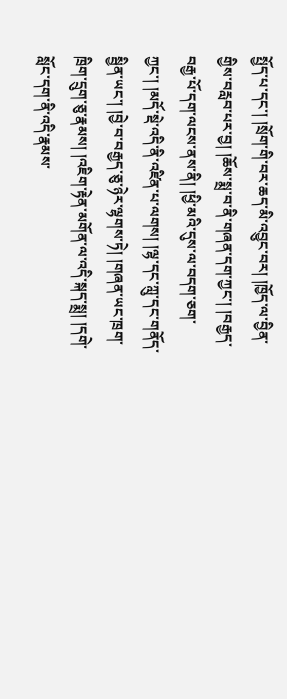སྤྱོད་པ་དང་། །སྲོག་གི་བར་ཆད་མི་འབྱུང་བར། །ཁྱོད་ལ་བྱིན་གྱིས་བརླབ་པར་བྱ། །ཆོས་སྨྲ་བ་ནི་གཞན་དག་ཀྱང་། །བརྒྱད་བརྒྱ་པོ་དག་ལངས་ནས་ནི། །ཕྱི་མའི་དུས་ལ་བདག་ཅག་ཀྱང་། །མདོ་སྡེ་འདི་ནི་འཛིན་པ་ལགས། །ལྷ་དང་ཀླུ་དང་གནོད་སྦྱིན་ཡང་། །བྱེ་བ་བརྒྱད་ཅུ་ཉེར་ལྷགས་ཏེ། །གཞན་ཡང་ཁྲག་ཁྲིག་དྲུག་ཅུ་རྣམས། །འཇིག་རྟེན་མགོན་ལ་འདི་སྐད་སྨྲ། །དགེ་སློང་དག་ནི་འདི་རྣམས་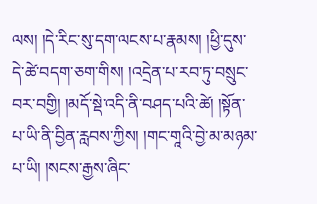ལས། །དེ་རིང་སུ་དག་ལངས་པ་རྣམས། །ཕྱི་དུས་དེ་ཚེ་བདག་ཅག་གིས། །འདྲེན་པ་རབ་ཏུ་བསྲུང་བར་བགྱི། །མདོ་སྡེ་འདི་ནི་བཤད་པའི་ཚེ། །སྟོན་པ་ཡི་ནི་བྱིན་རླབས་ཀྱིས། །གང་གཱའི་བྱེ་མ་མཉམ་པ་ཡི། །སངས་རྒྱས་ཞིང་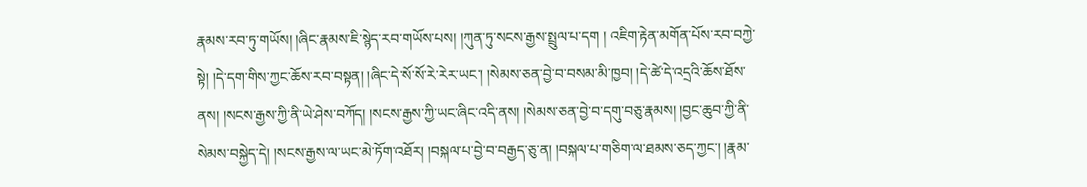རྣམས་རབ་ཏུ་གཡོས། །ཞིང་རྣམས་ཇི་སྙེད་རབ་གཡོས་པས། །ཀུན་ཏུ་སངས་རྒྱས་སྤྲུལ་པ་དག ། འཇིག་རྟེན་མགོན་པོས་རབ་བཀྱེ་སྟེ། །དེ་དག་གིས་ཀྱང་ཆོས་རབ་བསྟན། །ཞིང་དེ་སོ་སོ་རེ་རེར་ཡང་། །སེམས་ཅན་བྱེ་བ་བསམ་མི་ཁྱབ། །དེ་ཚེ་དེ་འདྲའི་ཆོས་ཐོས་ནས། །སངས་རྒྱས་ཀྱི་ནི་ཡེ་ཤེས་བཀོད། །སངས་རྒྱས་ཀྱི་ཡང་ཞིང་འདི་ནས། །སེམས་ཅན་བྱེ་བ་དགུ་བཅུ་རྣམས། །བྱང་ཆུབ་ཀྱི་ནི་སེམས་བསྐྱེད་དེ། །སངས་རྒྱས་ལ་ཡང་མེ་ཏོག་འཐོར། །བསྐལ་པ་བྱེ་བ་བརྒྱད་ཅུ་ན། །བསྐལ་པ་གཅིག་ལ་ཐམས་ཅད་ཀྱང་། །རྣམ་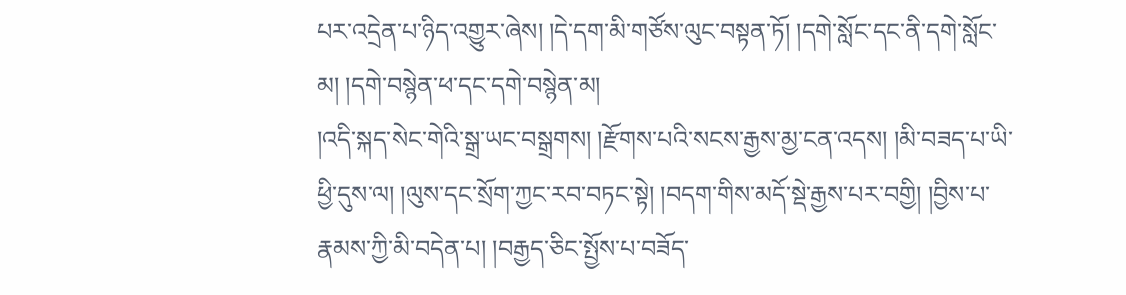པར་འདྲེན་པ་ཉིད་འགྱུར་ཞེས། །དེ་དག་མི་གཙོས་ལུང་བསྟན་ཏོ། །དགེ་སློང་དང་ནི་དགེ་སློང་མ། །དགེ་བསྙེན་ཕ་དང་དགེ་བསྙེན་མ།
།འདི་སྐད་སེང་གེའི་སྒྲ་ཡང་བསྒྲགས། །རྫོགས་པའི་སངས་རྒྱས་མྱ་ངན་འདས། །མི་བཟད་པ་ཡི་ཕྱི་དུས་ལ། །ལུས་དང་སྲོག་ཀྱང་རབ་བཏང་སྟེ། །བདག་གིས་མདོ་སྡེ་རྒྱས་པར་བགྱི། །བྱིས་པ་རྣམས་ཀྱི་མི་བདེན་པ། །བརྒྱད་ཅིང་སྤྱོས་པ་བཟོད་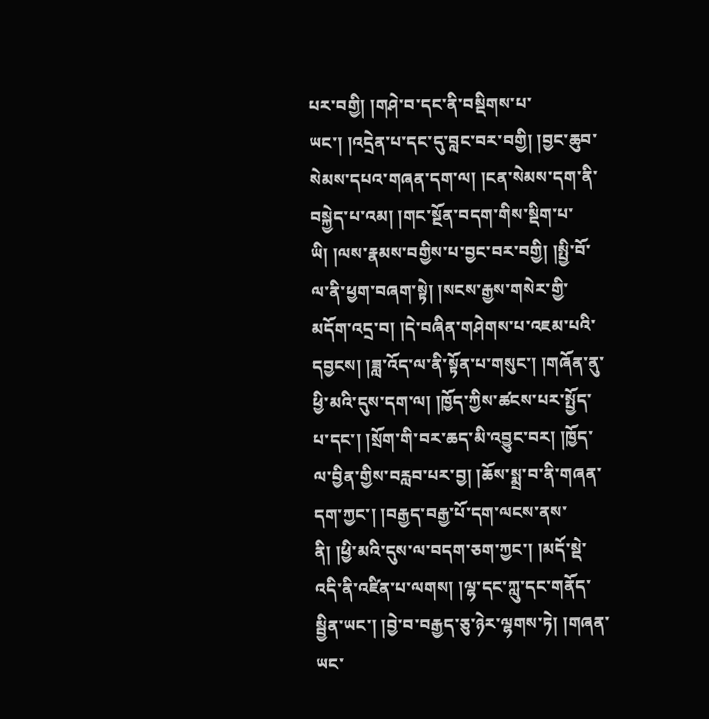པར་བགྱི། །གཤེ་བ་དང་ནི་བསྡིགས་པ་ཡང་། །འདྲེན་པ་དང་དུ་བླང་བར་བགྱི། །བྱང་ཆུབ་སེམས་དཔའ་གཞན་དག་ལ། །ངན་སེམས་དག་ནི་བསྐྱེད་པ་འམ། །གང་སྔོན་བདག་གིས་སྡིག་པ་ཡི། །ལས་རྣམས་བགྱིས་པ་བྱང་བར་བགྱི། །སྤྱི་བོ་ལ་ནི་ཕྱག་བཞག་སྟེ། །སངས་རྒྱས་གསེར་གྱི་མདོག་འདྲ་བ། །དེ་བཞིན་གཤེགས་པ་འཇམ་པའི་དབྱངས། །ཟླ་འོད་ལ་ནི་སྟོན་པ་གསུང་། །གཞོན་ནུ་ཕྱི་མའི་དུས་དག་ལ། །ཁྱོད་ཀྱིས་ཚངས་པར་སྤྱོད་པ་དང་། །སྲོག་གི་བར་ཆད་མི་འབྱུང་བར། །ཁྱོད་ལ་བྱིན་གྱིས་བརླབ་པར་བྱ། །ཆོས་སྨྲ་བ་ནི་གཞན་དག་ཀྱང་། །བརྒྱད་བརྒྱ་པོ་དག་ལངས་ནས་ནི། །ཕྱི་མའི་དུས་ལ་བདག་ཅག་ཀྱང་། །མདོ་སྡེ་འདི་ནི་འཛིན་པ་ལགས། །ལྷ་དང་ཀླུ་དང་གནོད་སྦྱིན་ཡང་། །བྱེ་བ་བརྒྱད་ཅུ་ཉེར་ལྷགས་ཏེ། །གཞན་ཡང་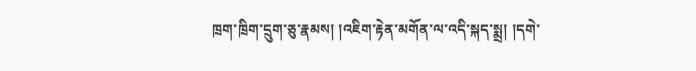ཁྲག་ཁྲིག་དྲུག་ཅུ་རྣམས། །འཇིག་རྟེན་མགོན་ལ་འདི་སྐད་སྨྲ། །དགེ་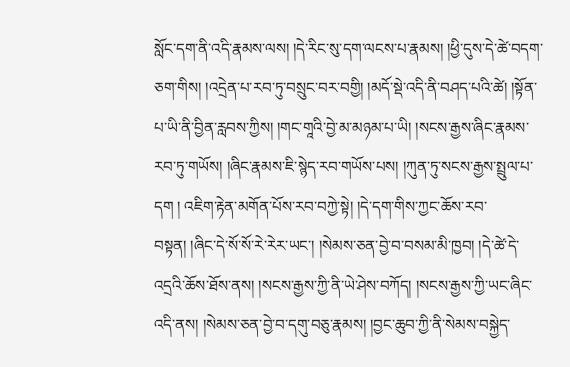སློང་དག་ནི་འདི་རྣམས་ལས། །དེ་རིང་སུ་དག་ལངས་པ་རྣམས། །ཕྱི་དུས་དེ་ཚེ་བདག་ཅག་གིས། །འདྲེན་པ་རབ་ཏུ་བསྲུང་བར་བགྱི། །མདོ་སྡེ་འདི་ནི་བཤད་པའི་ཚེ། །སྟོན་པ་ཡི་ནི་བྱིན་རླབས་ཀྱིས། །གང་གཱའི་བྱེ་མ་མཉམ་པ་ཡི། །སངས་རྒྱས་ཞིང་རྣམས་རབ་ཏུ་གཡོས། །ཞིང་རྣམས་ཇི་སྙེད་རབ་གཡོས་པས། །ཀུན་ཏུ་སངས་རྒྱས་སྤྲུལ་པ་དག ། འཇིག་རྟེན་མགོན་པོས་རབ་བཀྱེ་སྟེ། །དེ་དག་གིས་ཀྱང་ཆོས་རབ་བསྟན། །ཞིང་དེ་སོ་སོ་རེ་རེར་ཡང་། །སེམས་ཅན་བྱེ་བ་བསམ་མི་ཁྱབ། །དེ་ཚེ་དེ་འདྲའི་ཆོས་ཐོས་ནས། །སངས་རྒྱས་ཀྱི་ནི་ཡེ་ཤེས་བཀོད། །སངས་རྒྱས་ཀྱི་ཡང་ཞིང་འདི་ནས། །སེམས་ཅན་བྱེ་བ་དགུ་བཅུ་རྣམས། །བྱང་ཆུབ་ཀྱི་ནི་སེམས་བསྐྱེད་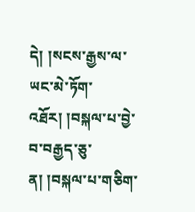དེ། །སངས་རྒྱས་ལ་ཡང་མེ་ཏོག་འཐོར། །བསྐལ་པ་བྱེ་བ་བརྒྱད་ཅུ་ན། །བསྐལ་པ་གཅིག་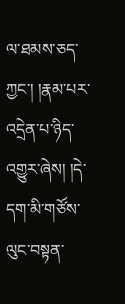ལ་ཐམས་ཅད་ཀྱང་། །རྣམ་པར་འདྲེན་པ་ཉིད་འགྱུར་ཞེས། །དེ་དག་མི་གཙོས་ལུང་བསྟན་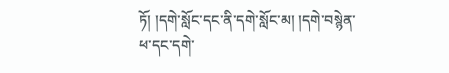ཏོ། །དགེ་སློང་དང་ནི་དགེ་སློང་མ། །དགེ་བསྙེན་ཕ་དང་དགེ་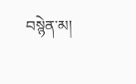བསྙེན་མ།